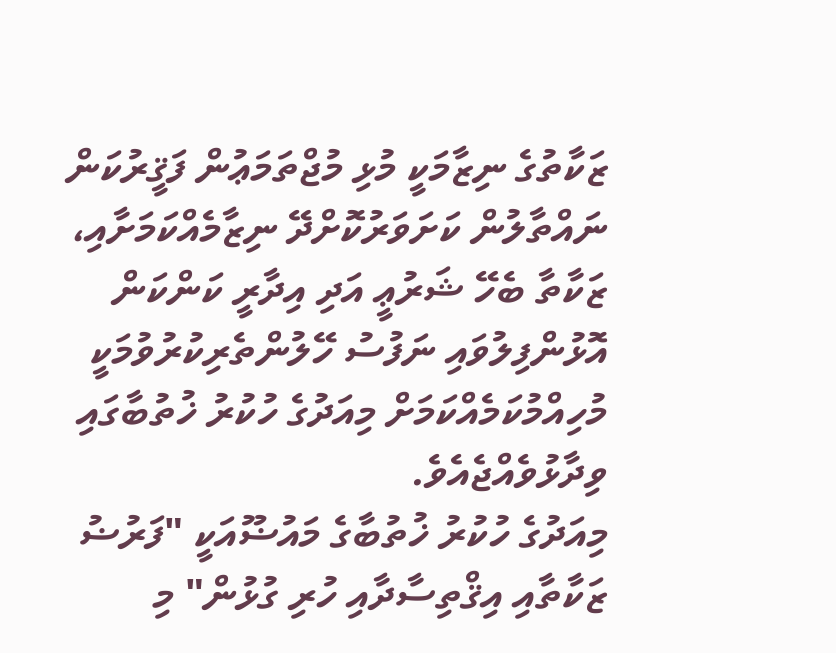ޒަކާތުގެ ނިޒާމަކީ މުޅި މުޖްތަމަޢުން ފަޤީރުކަން ނައްތާލުން ކަށަވަރުކޮށްދޭ ނިޒާމެއްކަމަށާއި، ޒަކާތާ ބެހޭ ޝަރުޢީ އަދި އިދާރީ ކަންކަން އޮޅުންފިލުވައި ނަފުސު ހޭލުންތެރިކުރުވުމަކީ މުހިއްމުކަމެއްކަމަށް މިއަދުގެ ހުކުރު ޚުތުބާގައި ވިދާޅުވެއްޖެއެވެ.
މިއަދުގެ ހުކުރު ޚުތުބާގެ މައުޟޫއަކީ "ފަރުޟު ޒަކާތާއި އިޤްތިސާދާއި ހުރި ގުޅުން" މި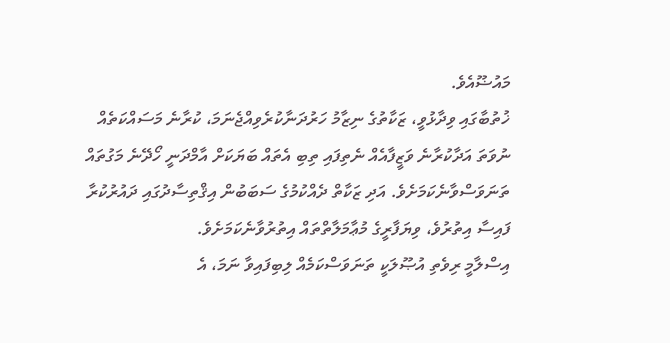މައުޟޫއެވެ.
ޚުތުބާގައި ވިދާޅުވީ، ޒަކާތުގެ ނިޒާމު ހަރުދަނާކުރެވިއްޖެނަމަ، ކުރާނެ މަސައްކަތެއް ނުވަތަ އަދާކުރާނެ ވަޒީފާއެއް ނެތިފައި ތިބި އެތައް ބަޔަކަށް އާމްދަނީ ހޯދޭނެ މަގުތައް ތަނަވަސްވާނެކަމަށެވެ. އަދި ޒަކާތް ދެއްކުމުގެ ސަބަބުން އިޤްތިސާދުގައި ދައުރުކުރާ ފައިސާ އިތުރުވެ، ވިޔަފާރީގެ މުޢާމަލާތްތައް އިތުރުވާނެކަމަށެވެ.
އިސްލާމީ ރިވެތި އުޞޫލަކީ ތަނަވަސްކަމެއް ލިބިފައިވާ ނަމަ، އެ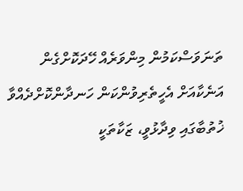ތަނަވަސްކަމުން މިންވަރެއް ހޭދަކޮށްގެން އަނެކާއަށް އެހީތެރިވުންކަން ހަނދާންކޮށްދެއްވާ ޚުތުބާގައި ވިދާޅުވީ، ޒަކާތަކީ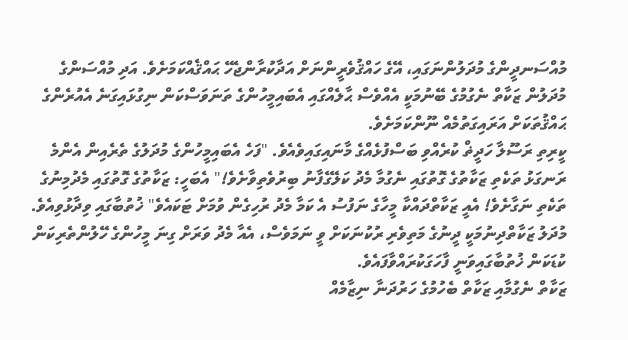މުއްސަނދީންގެ މުދަލުންނަގައި، އޭގެ ހައްޤުވެރީންނަށް އަދާކުރާންޖެހޭ ޙައްޤެއްކަމަށެވެ. އަދި މުއްސަންގެ މުދަލުން ޒަކާތް ނެގުމުގެ ބޭނުމަކީ އެއްވެސް ޙާލެއްގައި އެބައިމީހުންގެ ތަނަވަސްކަން ނިގުޅައިގަނެ އެއުރެންގެ ޙައްޤުތަކަށް އަރައިގަތުމެއް ނޫންކަމަށެވެ.
ކީރިތި ރަސޫލާ ހަދީޡް ކުރެއްވި ބަސްފުޅެއްގެ މާނައިގައިވެއެވެ. "ފަހެ އެބައިމީހުންގެ މުދަލުގެ ތެރެއިން އެންމެ ރަނގަޅު ތަކެތި ޒަކާތުގެ ގޮތުގައި ނެގުމާ މެދު ކަލޭގެފާނު ބިރުވެތިވާށެވެ!" އެބަހީ: ޒަކާތުގެ ގޮތުގައި މެދުމިނުގެ ތަކެތި ނަގާށެވެ! އެއީ ޒަކާތްދައްކާ މީހާގެ ނަފުސު އެ ކަމާ މެދު ރުހިގެން ވުމަށް ޓަކައެވެ" ޚުތުބާގައި ވިދާޅުވިއެވެ.
މުދަލު ޒަކާތްދިނުމަކީ ދީނުގެ މަތިވެރި ރުކުނަކަށް ވީ ނަމަވެސް، އެއާ މެދު ވަރަށް ގިނަ މީހުންގެ ހޭލުންތެރިކަން ކުޑަކަން ޚުތުބާގައިވަނީ ފާހަގަކުރައްވާފައެވެ.
ޒަކާތް ނެގުމާއި ޒަކާތް ބެހުމުގެ ހަރުދަނާ ނިޒާމެއް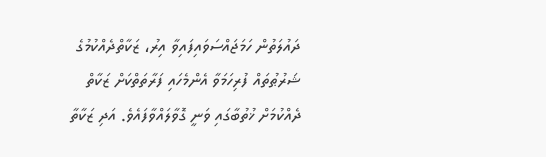ދައުލަތުން ހަމަޖައްސަވައިފައިވާ އިރު، ޒަކާތްދެއްކުމުގެ ޝަރުޠުތައް ފުރިހަމަވާ އެންމެހައި ފަރާތަތްކަށް ޒަކާތް ދެއްކުމަށް ޚުތުބާގައި ވަނީ ގޮވާލައްވާފައެވެ. އަދި ޒަކާތާ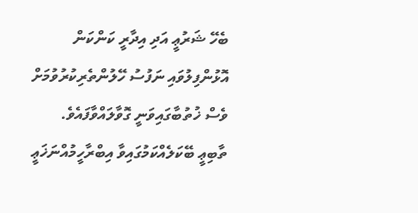ބެހޭ ޝަރުޢީ އަދި އިދާރީ ކަންކަން އޮޅުންފިލުވައި ނަފުސު ހޭލުންތެރިކުރުވުމަށް ވެސް ޚުތުބާގައިވަނީ ގޮވާލައްވާފައެވެ.
ތާބިޢީ ބޭކަލެއްކަމުގައިވާ އިބްރާހީމުއްނަޚަޢީ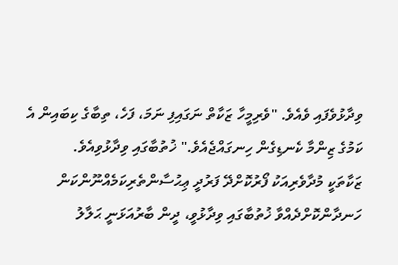ވިދާޅުވެފައި ވެއެވެ. "ވެރިމީހާ ޒަކާތް ނަގައިފި ނަމަ، ފަހެ، ތިބާގެ ކިބައިން އެ ކަމުގެ ޒިންމާ ކެނޑިގެން ހިނގައްޖެއެވެ." ޚުތުބާގައި ވިދާޅުވިއެވެ.
ޒަކާތަކީ މުދާވެރިއަކު ފޯރުކޮށްދޭ ފަރުދީ ޢިޙުސާންތެރިކަމެއްނޫންކަން ހަނދާންކޮށްދެއްވާ ޚުތުބާގައި ވިދާޅުވީ، ދީން ބާރުއަޅަނީ ޙަލާލު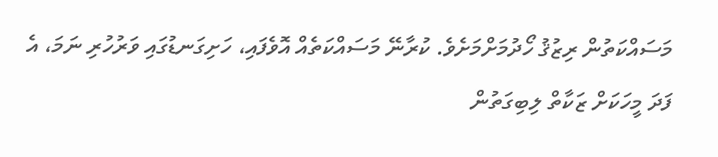މަސައްކަތުން ރިޒުޤު ހޯދުމަށްމަށެވެ. ކުރާނޭ މަސައްކަތެއް އޮވެފައި، ހަށިގަނޑުގައި ވަރުހުރި ނަމަ، އެ ފަދަ މީހަކަށް ޒަކާތް ލިބިގަތުން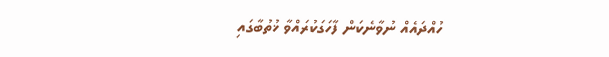ހުއްދައެއް ނުވާނެކަން ފާހަގަކުރައްވާ ޚުތުބާގައި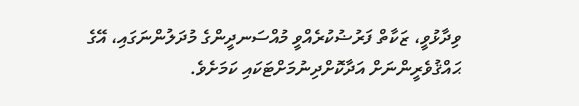ވިދާޅުވީ، ޒަކާތް ފަރުޟުކުރެއްވީ މުއްސަނދީންގެ މުދަލުންނަގައި، އޭގެ ޙައްޤުވެރީންނަށް އަދާކޮށްދިނުމަށްޓަކައި ކަމަށެވެ.